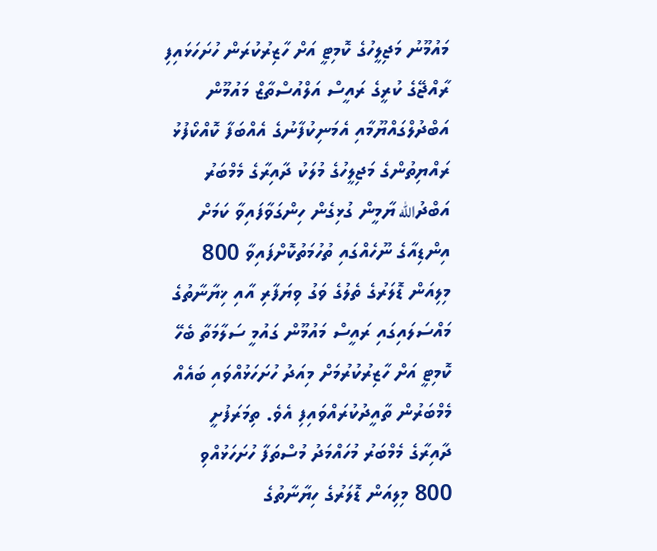މައުމޫނު މަޖިލީހުގެ ކޮމިޓީ އަށް ހާޒިރުކުރަން ހުށަހަޅައިފި
ރާއްޖޭގެ ކުރީގެ ރައީސް އަލްއުސްތާޒް މައުމޫން އަބްދުލްގައްޔޫމާއި އެމަނިކުފާނުގެ އެއްބަފާ ކޮއްކޯފުޅު ރައްޔިތުންގެ މަޖިލީހުގެ މުލަކު ދާއިރާގެ މެމްބަރު އަބްދުالله ޔާމީން ގުޅިގެން ހިންގަވާފައިވާ ކަމަށް އިންޑިއާގެ ނޫހެއްގައި ތުހުމަތުކޮށްފައިވާ 800 މިލިއަން ޑޮލަރުގެ ތެލުގެ ވަގު ވިޔަފާރި އާއި ޚިޔާނާތުގެ މައްސަލައިގައި ރައީސް މައުމޫން ގައުމީ ސަލާމަތާ ބެހޭ ކޮމިޓީ އަށް ހާޒިރުކުރުމަށް މިއަދު ހުށަހަޅުއްވައި ބައެއް މެމްބަރުން ތާއީދުކުރައްވައިފި އެވެ. ތިމަރަފުށީ ދާއިރާގެ މެމްބަރު މުހައްމަދު މުސްތަފާ ހުށަހަޅުއްވި 800 މިލިއަން ޑޮލަރުގެ ހިޔާނާތުގެ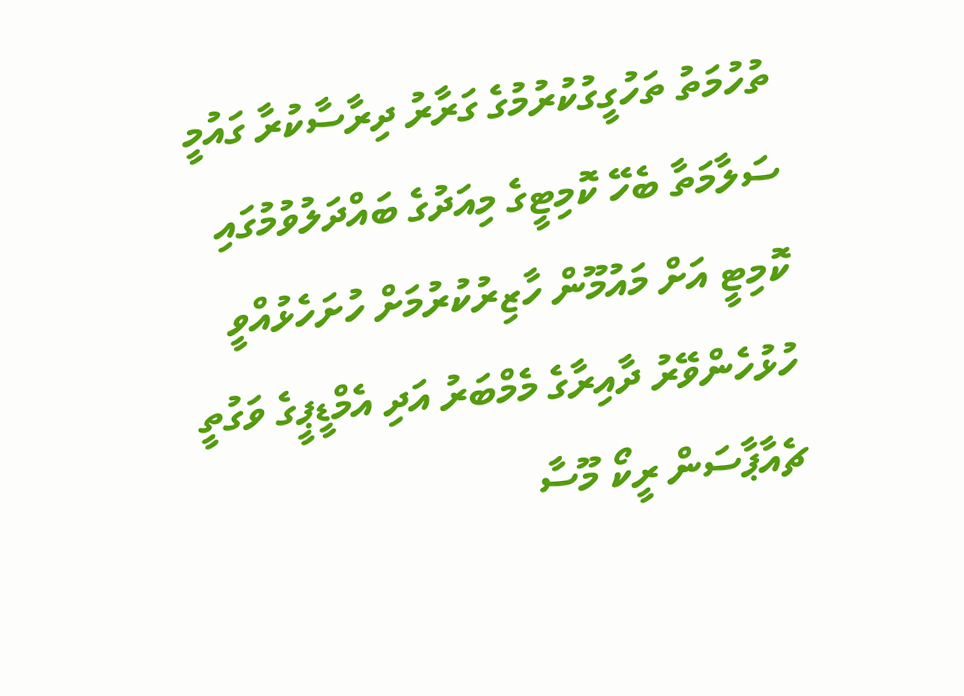ތުހުމަތު ތަހުގީގުކުރުމުގެ ގަރާރު ދިރާސާކުރާ ގައުމީ ސަލާމަތާ ބެހޭ ކޮމިޓީގެ މިއަދުގެ ބައްދަލުވުމުގައި ކޮމިޓީ އަށް މައުމޫން ހާޒިރުކުރުމަށް ހުށަހެޅުއްވީ ހުޅުހެންވޭރު ދާއިރާގެ މެމްބަރު އަދި އެމްޑީޕީގެ ވަގުތީ ޗެއާޕާސަން ރީކޯ މޫސާ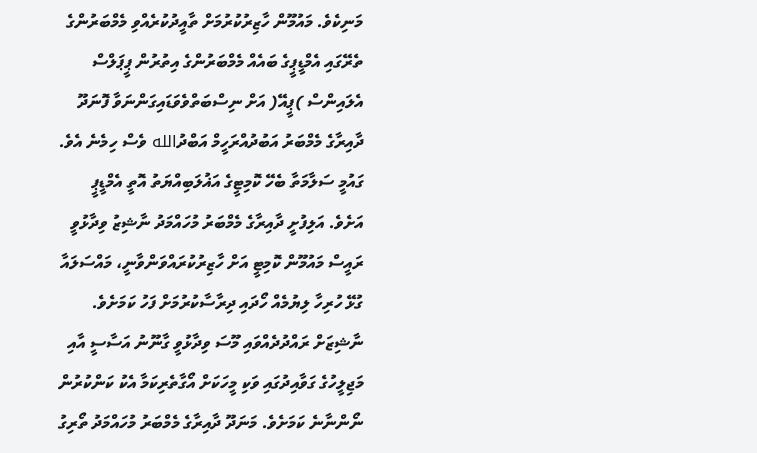މަނިކެވެ. މައުމޫން ހާޒިރުކުރުމަށް ތާއީދުކުރެއްވި މެމްބަރުންގެ ތެރޭގައި އެމްޑީޕީގެ ބައެއް މެމްބަރުންގެ އިތުރުން ޕީޕަލްސް އެލައިންސް )ޕީއޭ( އަށް ނިސްބަތްވެވަޑައިގަންނަވާ ފޮނަދޫ ދާއިރާގެ މެމްބަރު އަބުދުއްރަހީމް އަބްދުالله ވެސް ހިމެނެ އެވެ. ގައުމީ ސަލާމަތާ ބެހޭ ކޮމިޓީގެ އަޣުލަބިއްޔަތު އޮތީ އެމްޑީޕީ އަށެވެ. އަލިފުށީ ދާއިރާގެ މެމްބަރު މުހައްމަދު ނާޝިޒު ވިދާޅުވީ ރައީސް މައުމޫން ކޮމިޓީ އަށް ހާޒިރުކުރައްވަންވާނީ، މައްސަލައާ ގުޅޭ ހުރިހާ ލިޔުމެއް ހޯދައި ދިރާސާކުރުމަށް ފަހު ކަމަށެވެ. ނާޝިޒަށް ރައްދުދެއްވައި މޫސަ ވިދާޅުވީ ގާނޫނު އަސާސީ އާއި މަޖިލީހުގެ ގަވާއިދުގައި ވަކި މީހަކަށް އޯގާތެރިކަމާ އެކު ކަންކުރުން ނޯންނާނެ ކަމަށެވެ. މަނަދޫ ދާއިރާގެ މެމްބަރު މުހައްމަދު ތޯރިގު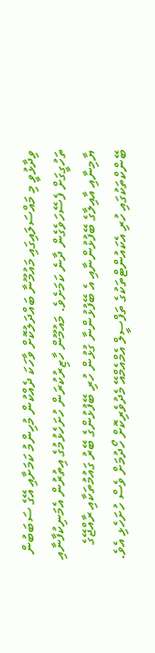ވިދާޅުވީ މި މައްސަލައިގައި މައުމޫނާ ބައްދަލުކޮށް ވާހަކަ ދެއްކުން މުހިންމު ކަމަށާއި އޭގެ ސަބަބުން ތަހުގީގަށް ފެސޭހަވެގެން ދާނެ ކަމަށެވެ. މައުމޫން ހާޒިރުކުރަން ހުށަހެޅުމުގެ އިތުރުން އެމަނިކުފާނާއި ޔާމިނާއި އާއިލާގެ ބޭފުޅުންނާއި އެ ބޭފުޅުންނާ ގުޅުން ހުރި ބޭފުޅުންގެ ބޭރު ގައުމުތަކާއި ރާއްޖޭގެ ބޭންކްތަކުގައި ހުރި އެކައުންޓްތަކުގެ ތަފްސީލް އެމްއެމްއޭ މެދުވެރިކޮށް ހޯދުމަށް ވެސް ހުށަހެޅި އެވެ.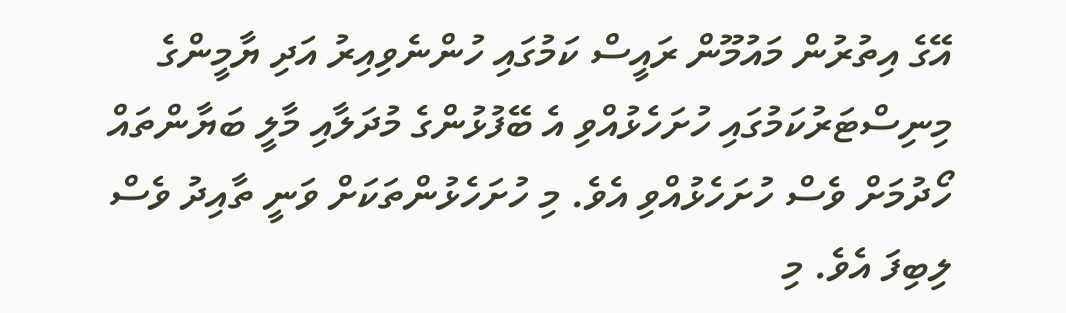އޭގެ އިތުރުން މައުމޫން ރައީސް ކަމުގައި ހުންނެވިއިރު އަދި ޔާމީންގެ މިނިސްޓަރުކަމުގައި ހުށަހެޅުއްވި އެ ބޭފުޅުންގެ މުދަލާއި މާލީ ބަޔާންތައް ހޯދުމަށް ވެސް ހުށަހެޅުއްވި އެވެ. މި ހުށަހެޅުންތަކަށް ވަނީ ތާއިދު ވެސް ލިބިފަ އެވެ. މި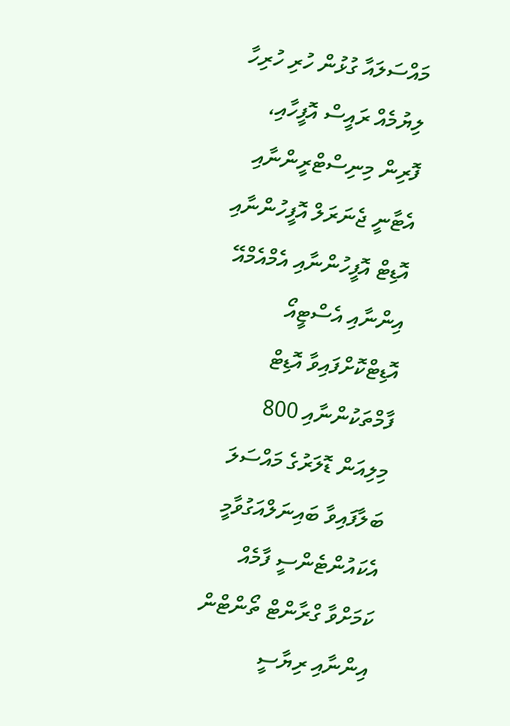މައްސަލައާ ގުޅުން ހުރި ހުރިހާ ލިޔުމެއް ރައީސް އޮފީހާއި، ފޮރިން މިނިސްޓްރީންނާއި އެޓާނީ ޖެނަރަލް އޮފީހުންނާއި އޮޑިޓް އޮފީހުންނާއި އެމްއެމްއޭ އިންނާއި އެސްޓީއޯ އޮޑިޓްކޮށްފައިވާ އޮޑިޓް ފާމްތަކުންނާއި 800 މިލިއަން ޑޮލަރުގެ މައްސަލަ ބަލާފައިވާ ބައިނަލްއަގުވާމީ އެކައުންޓެންސީ ފާމެއް ކަމަށްވާ ގްރާންޓް ތޯންޓްން އިންނާއި ރިޔާސީ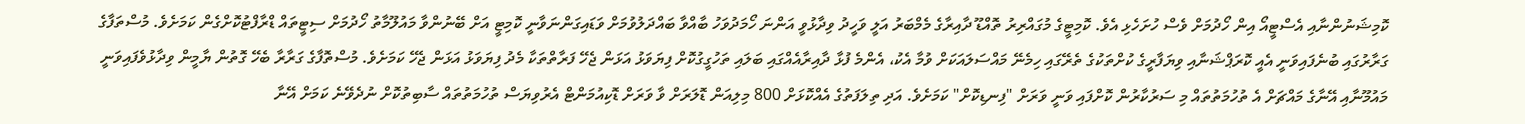ކޮމިޝަނުންނާއި އެސްޓީއޯ އިން ހޯދުމަށް ވެސް ހުށަހެޅި އެވެ. ކޮމިޓީގެ މުގައްރިރު ތޮއްޑޫ ދާއިރާގެ މެމްބަރު އަލީ ވަހީދު ވިދާޅުވީ އަންނަ ހޯމަދުވަހު ބާއްވާ ބައްދަލުވުމަށް ވަޑައިގަންނަވާނީ ކޮމިޓީ އަށް ބޭނުންވާ މައުލޫމާތު ހޯދުމަށް ސިޓީތައް ޑްރާފްޓުކޮށްގެން ކަމަށެވެ. މުސްތަފާގެ ގަރާރުގައި ބުނެފައިވަނީ އެއީ ކޮރަޕްޝަނާއި ވިޔަފާރީގެ ކުށްތަކުގެ ތެރޭގައި ހިމެނޭ މައްސަލައަކަށް ވުމާ އެކު، އެންމެ ފުޅާ ދާއިރާއެއްގައި ބަލައި ތަހުގީގުކޮށް ފިޔަވަޅު އަޅަން ޖެހޭ ފަރާތްތަކާ މެދު ފިޔަވަޅު އަޅަން ޖެހޭ ކަމަށެވެ. މުސްތޮފާގެ ގަރާރާ ބެހޭ ގޮތުން ޔާމީން ވިދާޅުވެފައިވަނީ މައުމޫނާއި އޭނާގެ މައްޗަށް އެ ތުހުމަތުތައް މި ސަރުކާރުން ކޮށްފައި ވަނީ ވަރަށް "ފިނޑިކޮށް" ކަމަށެވެ. އަދި ތިލަފަތުގެ އެއްކޮޅަށް 800 މިލިއަން ޑޮލަރަށް ވާ ވަރަށް ޑޮކިއުމަންޓް އެރުވިޔަސް ތުހުމަތުތައް ސާބިތުކޮށް ނުދެވޭނެ ކަމަށް އޭނާ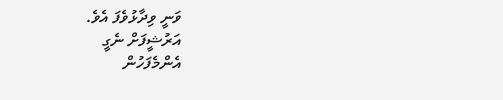ވަނީ ވިދާޅުވެފަ އެވެ.
އަރުޝީފަށް ނެގީ
އެންމެފަހުން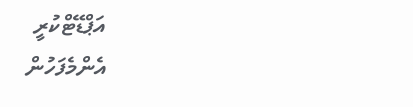އަޕްޑޭޓްކުރީ
އެންމެފަހުން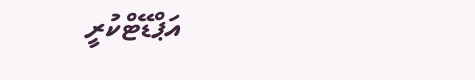އަޕްޑޭޓްކުރީ